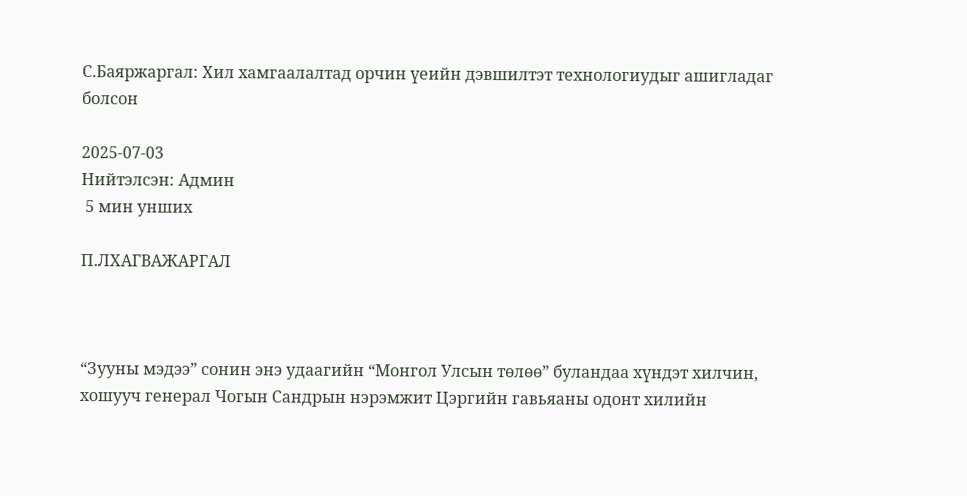С.Баяржаргал: Хил хамгаалалтад орчин үеийн дэвшилтэт технологиудыг ашигладаг болсон

2025-07-03
Нийтэлсэн: Админ
 5 мин унших

П.ЛХАГВАЖАРГАЛ



“Зууны мэдээ” сонин энэ удаагийн “Монгол Улсын төлөө” буландаа хүндэт хилчин, хошууч генерал Чогын Сандрын нэрэмжит Цэргийн гавьяаны одонт хилийн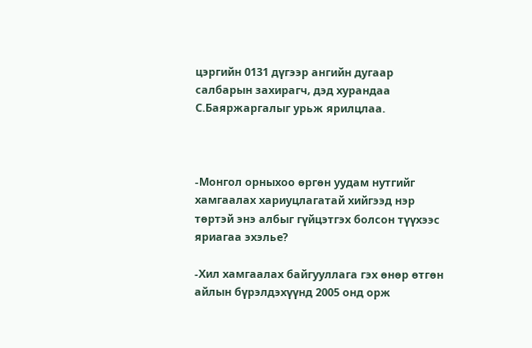цэргийн 0131 дүгээр ангийн дугаар салбарын захирагч, дэд хурандаа С.Баяржаргалыг урьж ярилцлаа.



-Монгол орныхоо өргөн уудам нутгийг хамгаалах хариуцлагатай хийгээд нэр төртэй энэ албыг гүйцэтгэх болсон түүхээс яриагаа эхэлье?

-Хил хамгаалах байгууллага гэх өнөр өтгөн айлын бүрэлдэхүүнд 2005 онд орж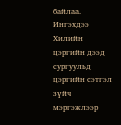байлаа. Ингэхдээ Хилийн цэргийн дээд сургуульд цэргийн сэтгэл зүйч мэргэжлээр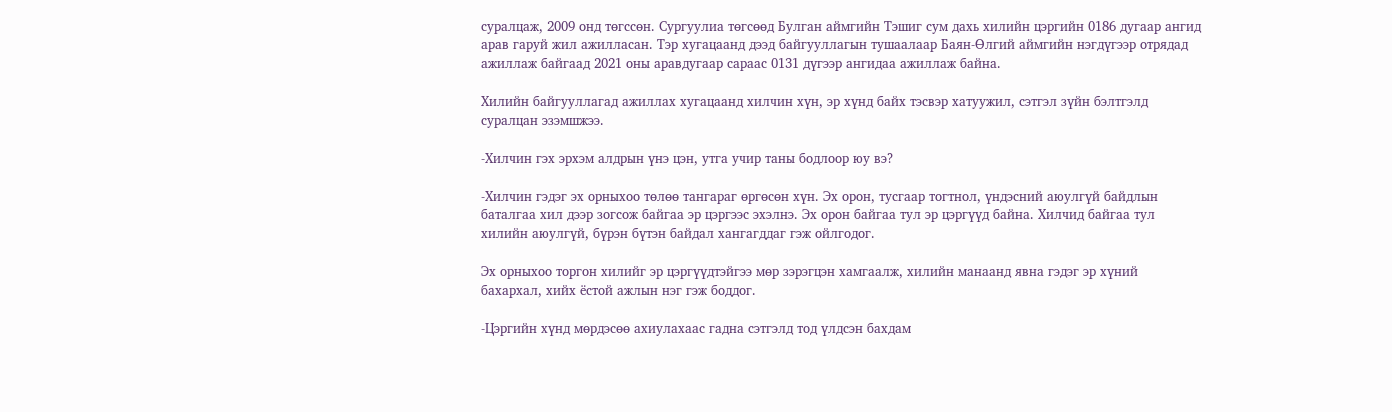суралцаж, 2009 онд төгссөн. Сургуулиа төгсөөд Булган аймгийн Тэшиг сум дахь хилийн цэргийн 0186 дугаар ангид арав гаруй жил ажилласан. Тэр хугацаанд дээд байгууллагын тушаалаар Баян-Өлгий аймгийн нэгдүгээр отрядад ажиллаж байгаад 2021 оны аравдугаар сараас 0131 дүгээр ангидаа ажиллаж байна.

Хилийн байгууллагад ажиллах хугацаанд хилчин хүн, эр хүнд байх тэсвэр хатуужил, сэтгэл зүйн бэлтгэлд суралцан эзэмшжээ.

-Хилчин гэх эрхэм алдрын үнэ цэн, утга учир таны бодлоор юу вэ?

-Хилчин гэдэг эх орныхоо төлөө тангараг өргөсөн хүн. Эх орон, тусгаар тогтнол, үндэсний аюулгүй байдлын баталгаа хил дээр зогсож байгаа эр цэргээс эхэлнэ. Эх орон байгаа тул эр цэргүүд байна. Хилчид байгаа тул хилийн аюулгүй, бүрэн бүтэн байдал хангагддаг гэж ойлгодог.

Эх орныхоо торгон хилийг эр цэргүүдтэйгээ мөр зэрэгцэн хамгаалж, хилийн манаанд явна гэдэг эр хүний бахархал, хийх ёстой ажлын нэг гэж боддог.

-Цэргийн хүнд мөрдэсөө ахиулахаас гадна сэтгэлд тод үлдсэн бахдам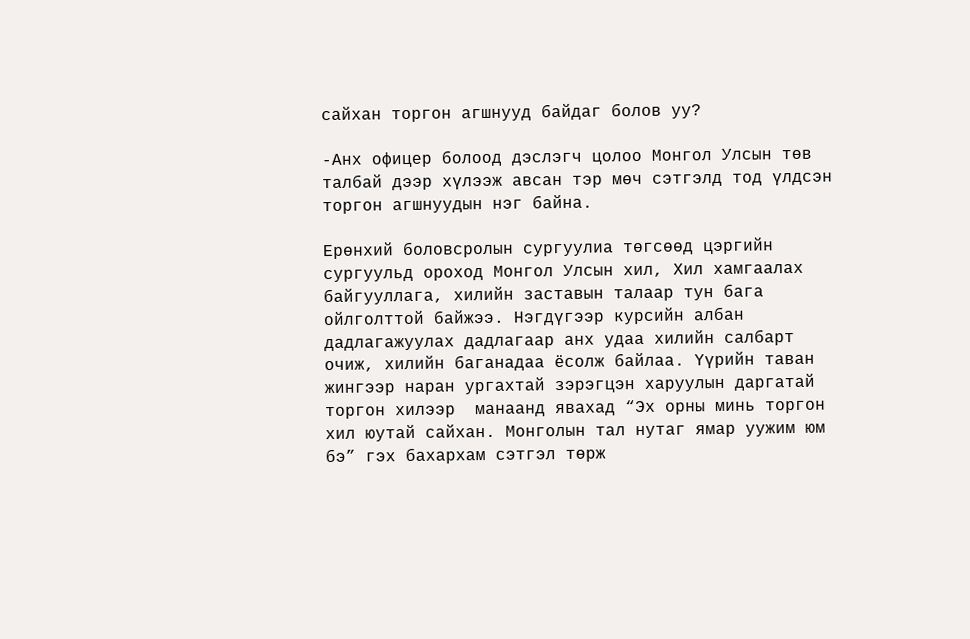сайхан торгон агшнууд байдаг болов уу?

-Анх офицер болоод дэслэгч цолоо Монгол Улсын төв талбай дээр хүлээж авсан тэр мөч сэтгэлд тод үлдсэн торгон агшнуудын нэг байна.

Ерөнхий боловсролын сургуулиа төгсөөд цэргийн сургуульд ороход Монгол Улсын хил, Хил хамгаалах байгууллага, хилийн заставын талаар тун бага ойлголттой байжээ. Нэгдүгээр курсийн албан дадлагажуулах дадлагаар анх удаа хилийн салбарт очиж, хилийн баганадаа ёсолж байлаа. Үүрийн таван жингээр наран ургахтай зэрэгцэн харуулын даргатай торгон хилээр  манаанд явахад “Эх орны минь торгон хил юутай сайхан. Монголын тал нутаг ямар уужим юм бэ” гэх бахархам сэтгэл төрж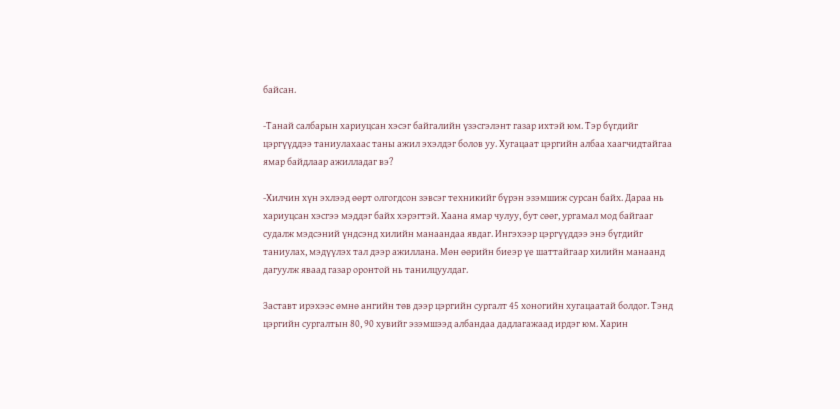байсан.

-Танай салбарын хариуцсан хэсэг байгалийн үзэсгэлэнт газар ихтэй юм. Тэр бүгдийг цэргүүддээ таниулахаас таны ажил эхэлдэг болов уу. Хугацаат цэргийн албаа хаагчидтайгаа ямар байдлаар ажилладаг вэ?

-Хилчин хүн эхлээд өөрт олгогдсон зэвсэг техникийг бүрэн эзэмшиж сурсан байх. Дараа нь хариуцсан хэсгээ мэддэг байх хэрэгтэй. Хаана ямар чулуу, бут сөөг, ургамал мод байгааг судалж мэдсэний үндсэнд хилийн манаандаа явдаг. Ингэхээр цэргүүддээ энэ бүгдийг таниулах, мэдүүлэх тал дээр ажиллана. Мөн өөрийн биеэр үе шаттайгаар хилийн манаанд дагуулж яваад газар оронтой нь танилцуулдаг.

Заставт ирэхээс өмнө ангийн төв дээр цэргийн сургалт 45 хоногийн хугацаатай болдог. Тэнд цэргийн сургалтын 80, 90 хувийг эзэмшээд албандаа дадлагажаад ирдэг юм. Харин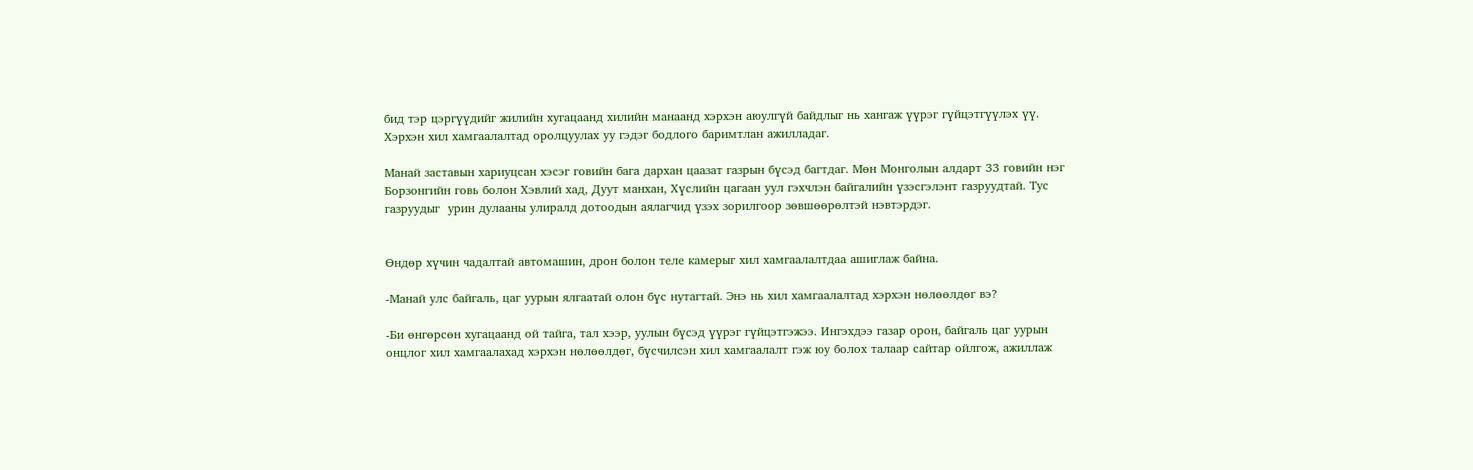бид тэр цэргүүдийг жилийн хугацаанд хилийн манаанд хэрхэн аюулгүй байдлыг нь хангаж үүрэг гүйцэтгүүлэх үү. Хэрхэн хил хамгаалалтад оролцуулах уу гэдэг бодлого баримтлан ажилладаг.

Манай заставын хариуцсан хэсэг говийн бага дархан цаазат газрын бүсэд багтдаг. Мөн Монголын алдарт 33 говийн нэг Борзонгийн говь болон Хэвлий хад, Дуут манхан, Хүслийн цагаан уул гэхчлэн байгалийн үзэсгэлэнт газруудтай. Тус газруудыг  урин дулааны улиралд дотоодын аялагчид үзэх зорилгоор зөвшөөрөлтэй нэвтэрдэг.


Өндөр хүчин чадалтай автомашин, дрон болон теле камерыг хил хамгаалалтдаа ашиглаж байна.

-Манай улс байгаль, цаг уурын ялгаатай олон бүс нутагтай. Энэ нь хил хамгаалалтад хэрхэн нөлөөлдөг вэ?

-Би өнгөрсөн хугацаанд ой тайга, тал хээр, уулын бүсэд үүрэг гүйцэтгэжээ. Ингэхдээ газар орон, байгаль цаг уурын онцлог хил хамгаалахад хэрхэн нөлөөлдөг, бүсчилсэн хил хамгаалалт гэж юу болох талаар сайтар ойлгож, ажиллаж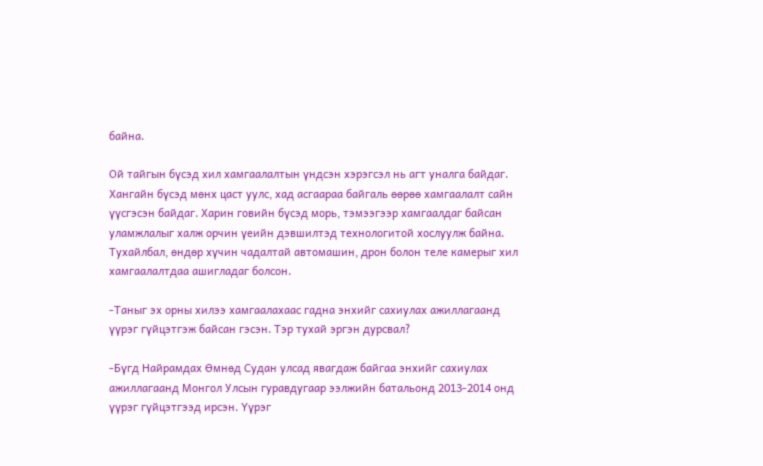байна.

Ой тайгын бүсэд хил хамгаалалтын үндсэн хэрэгсэл нь агт уналга байдаг. Хангайн бүсэд мөнх цаст уулс, хад асгаараа байгаль өөрөө хамгаалалт сайн үүсгэсэн байдаг. Харин говийн бүсэд морь, тэмээгээр хамгаалдаг байсан уламжлалыг халж орчин үеийн дэвшилтэд технологитой хослуулж байна. Тухайлбал, өндөр хүчин чадалтай автомашин, дрон болон теле камерыг хил хамгаалалтдаа ашигладаг болсон.

-Таныг эх орны хилээ хамгаалахаас гадна энхийг сахиулах ажиллагаанд үүрэг гүйцэтгэж байсан гэсэн. Тэр тухай эргэн дурсвал?

-Бүгд Найрамдах Өмнөд Судан улсад явагдаж байгаа энхийг сахиулах ажиллагаанд Монгол Улсын гуравдугаар ээлжийн батальонд 2013-2014 онд үүрэг гүйцэтгээд ирсэн. Үүрэг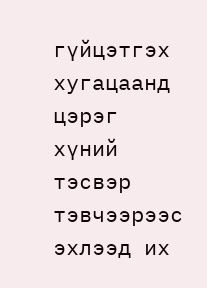гүйцэтгэх хугацаанд цэрэг хүний тэсвэр тэвчээрээс эхлээд их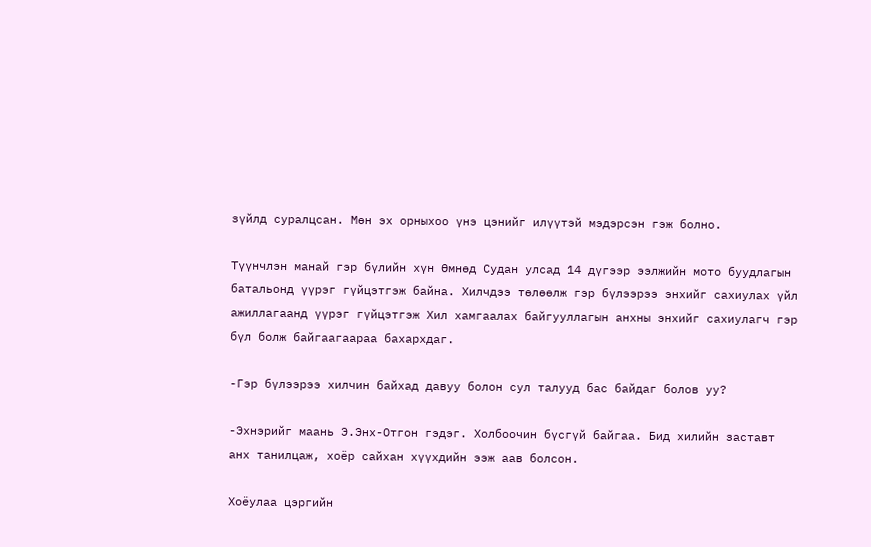зүйлд суралцсан. Мөн эх орныхоо үнэ цэнийг илүүтэй мэдэрсэн гэж болно.

Түүнчлэн манай гэр бүлийн хүн Өмнөд Судан улсад 14 дүгээр ээлжийн мото буудлагын батальонд үүрэг гүйцэтгэж байна. Хилчдээ төлөөлж гэр бүлээрээ энхийг сахиулах үйл ажиллагаанд үүрэг гүйцэтгэж Хил хамгаалах байгууллагын анхны энхийг сахиулагч гэр бүл болж байгаагаараа бахархдаг.

-Гэр бүлээрээ хилчин байхад давуу болон сул талууд бас байдаг болов уу?

-Эхнэрийг маань Э.Энх-Отгон гэдэг. Холбоочин бүсгүй байгаа. Бид хилийн заставт анх танилцаж, хоёр сайхан хүүхдийн ээж аав болсон.

Хоёулаа цэргийн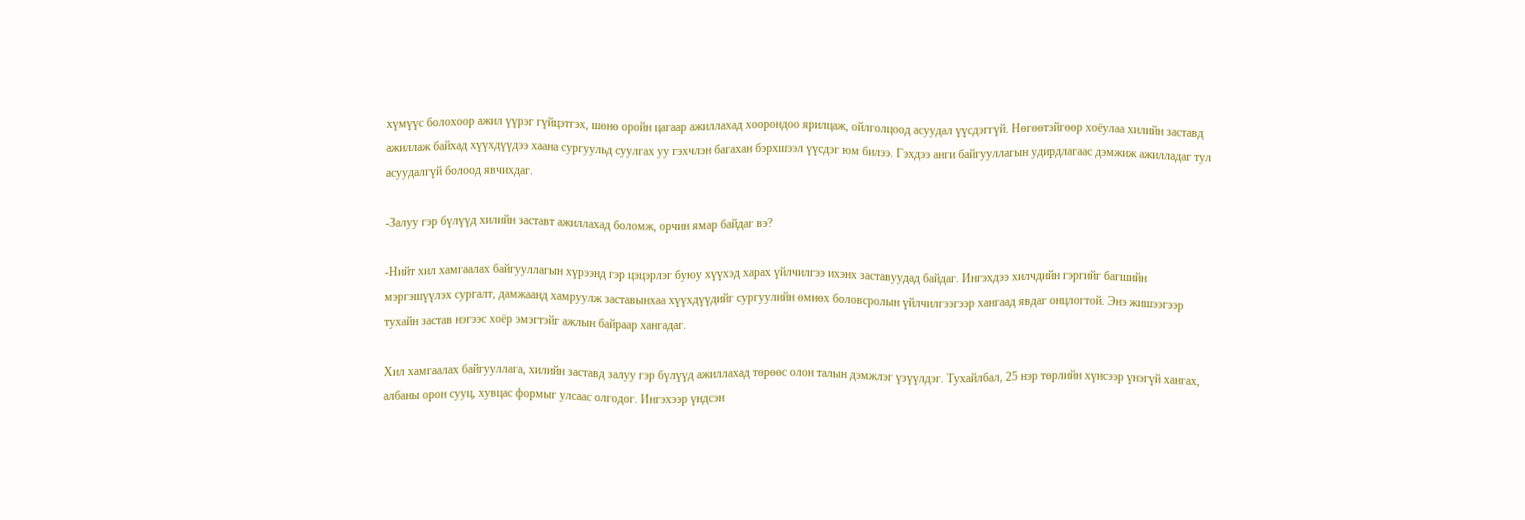хүмүүс болохоор ажил үүрэг гүйцэтгэх, шөнө оройн цагаар ажиллахад хоорондоо ярилцаж, ойлголцоод асуудал үүсдэггүй. Нөгөөтэйгөөр хоёулаа хилийн заставд ажиллаж байхад хүүхдүүдээ хаана сургуульд суулгах уу гэхчлэн багахан бэрхшээл үүсдэг юм билээ. Гэхдээ анги байгууллагын удирдлагаас дэмжиж ажилладаг тул асуудалгүй болоод явчихдаг.

-Залуу гэр бүлүүд хилийн заставт ажиллахад боломж, орчин ямар байдаг вэ?

-Нийт хил хамгаалах байгууллагын хүрээнд гэр цэцэрлэг буюу хүүхэд харах үйлчилгээ ихэнх заставуудад байдаг. Ингэхдээ хилчдийн гэргийг багшийн мэргэшүүлэх сургалт, дамжаанд хамруулж заставынхаа хүүхдүүдийг сургуулийн өмнөх боловсролын үйлчилгээгээр хангаад явдаг онцлогтой. Энэ жишээгээр тухайн застав нэгээс хоёр эмэгтэйг ажлын байраар хангадаг.

Хил хамгаалах байгууллага, хилийн заставд залуу гэр бүлүүд ажиллахад төрөөс олон талын дэмжлэг үзүүлдэг. Тухайлбал, 25 нэр төрлийн хүнсээр үнэгүй хангах, албаны орон сууц, хувцас формыг улсаас олгодог. Ингэхээр үндсэн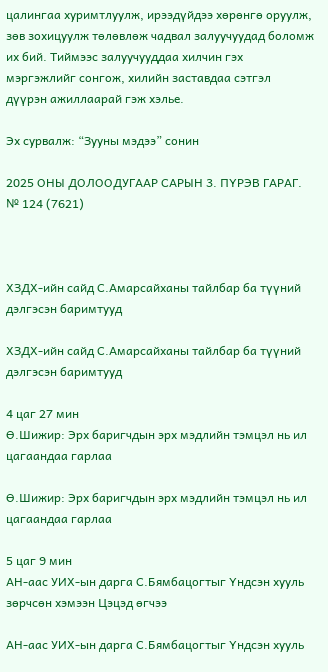цалингаа хуримтлуулж, ирээдүйдээ хөрөнгө оруулж, зөв зохицуулж төлөвлөж чадвал залуучуудад боломж их бий. Тиймээс залуучууддаа хилчин гэх мэргэжлийг сонгож, хилийн заставдаа сэтгэл дүүрэн ажиллаарай гэж хэлье.

Эх сурвалж: “Зууны мэдээ” сонин

2025 ОНЫ ДОЛООДУГААР САРЫН 3. ПҮРЭВ ГАРАГ. № 124 (7621)



ХЗДХ-ийн сайд С.Амарсайханы тайлбар ба түүний дэлгэсэн баримтууд

ХЗДХ-ийн сайд С.Амарсайханы тайлбар ба түүний дэлгэсэн баримтууд

4 цаг 27 мин
Ө.Шижир: Эрх баригчдын эрх мэдлийн тэмцэл нь ил цагаандаа гарлаа

Ө.Шижир: Эрх баригчдын эрх мэдлийн тэмцэл нь ил цагаандаа гарлаа

5 цаг 9 мин
АН-аас УИХ-ын дарга С.Бямбацогтыг Үндсэн хууль зөрчсөн хэмээн Цэцэд өгчээ

АН-аас УИХ-ын дарга С.Бямбацогтыг Үндсэн хууль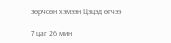зөрчсөн хэмээн Цэцэд өгчээ

7 цаг 26 мин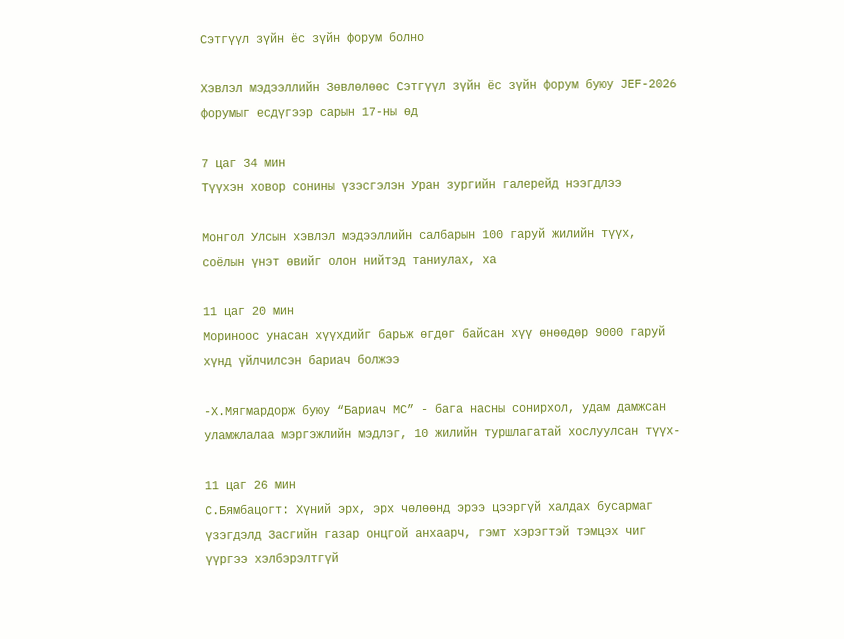Сэтгүүл зүйн ёс зүйн форум болно

Хэвлэл мэдээллийн Зөвлөлөөс Сэтгүүл зүйн ёс зүйн форум буюу JEF-2026 форумыг есдүгээр сарын 17-ны өд

7 цаг 34 мин
Түүхэн ховор сонины үзэсгэлэн Уран зургийн галерейд нээгдлээ

Монгол Улсын хэвлэл мэдээллийн салбарын 100 гаруй жилийн түүх, соёлын үнэт өвийг олон нийтэд таниулах, ха

11 цаг 20 мин
Мориноос унасан хүүхдийг барьж өгдөг байсан хүү өнөөдөр 9000 гаруй хүнд үйлчилсэн бариач болжээ

-Х.Мягмардорж буюу “Бариач МС” - бага насны сонирхол, удам дамжсан уламжлалаа мэргэжлийн мэдлэг, 10 жилийн туршлагатай хослуулсан түүх-

11 цаг 26 мин
C.Бямбацогт: Хүний эрх, эрх чөлөөнд эрээ цээргүй халдах бусармаг үзэгдэлд Засгийн газар онцгой анхаарч, гэмт хэрэгтэй тэмцэх чиг үүргээ хэлбэрэлтгүй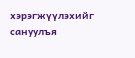хэрэгжүүлэхийг сануулъя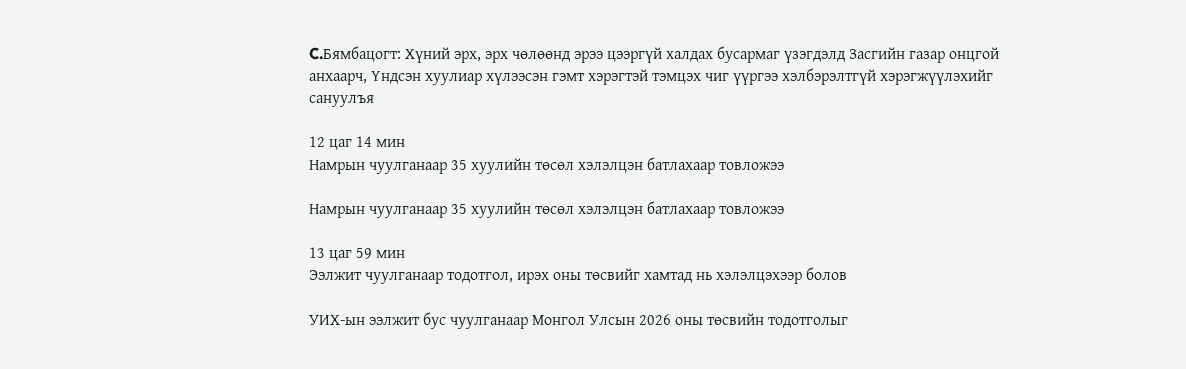C.Бямбацогт: Хүний эрх, эрх чөлөөнд эрээ цээргүй халдах бусармаг үзэгдэлд Засгийн газар онцгой анхаарч, Үндсэн хуулиар хүлээсэн гэмт хэрэгтэй тэмцэх чиг үүргээ хэлбэрэлтгүй хэрэгжүүлэхийг сануулъя

12 цаг 14 мин
Намрын чуулганаар 35 хуулийн төсөл хэлэлцэн батлахаар товложээ

Намрын чуулганаар 35 хуулийн төсөл хэлэлцэн батлахаар товложээ

13 цаг 59 мин
Ээлжит чуулганаар тодотгол, ирэх оны төсвийг хамтад нь хэлэлцэхээр болов

УИХ-ын ээлжит бус чуулганаар Монгол Улсын 2026 оны төсвийн тодотголыг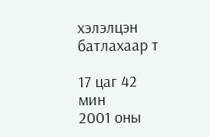хэлэлцэн батлахаар т

17 цаг 42 мин
2001 оны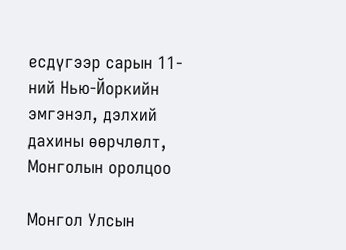есдүгээр сарын 11-ний Нью-Йоркийн эмгэнэл, дэлхий дахины өөрчлөлт, Монголын оролцоо

Монгол Улсын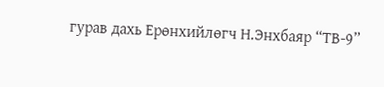гурав дахь Ерөнхийлөгч Н.Энхбаяр “ТВ-9”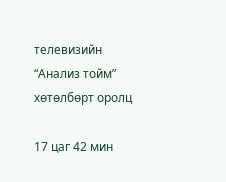телевизийн “Анализ тойм” хөтөлбөрт оролц

17 цаг 42 мин